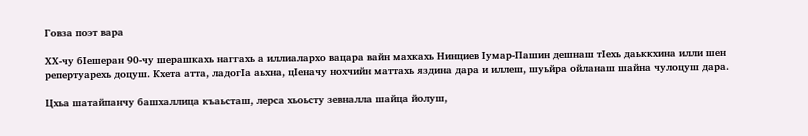Говза поэт вара

ХХ-чу бIешеран 90-чу шерашкахь наггахь а иллиалархо вацара вайн махкахь Нинциев Iумар-Пашин дешнаш тIехь даьккхина илли шен репертуарехь доцуш. Кхета атта, ладогIа аьхна, цIеначу нохчийн маттахь яздина дара и иллеш, шуьйра ойланаш шайна чулоцуш дара.

Цхьа шатайпанчу башхаллица къаьсташ, лерса хьоьсту зевналла шайца йолуш,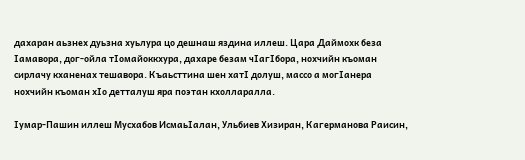дахаран аьзнех дуьзна хуьлура цо дешнаш яздина иллеш. Цара Даймохк беза Iамавора, дог-ойла тIомайоккхура, дахаре безам чIагIбора, нохчийн къоман сирлачу кханенах тешавора. Къаьсттина шен хатI долуш, массо а могIанера нохчийн къоман хIо детталуш яра поэтан кхолларалла.

Iумар-Пашин иллеш Мусхабов ИсмаьIалан, Ульбиев Хизиран, Кагерманова Раисин,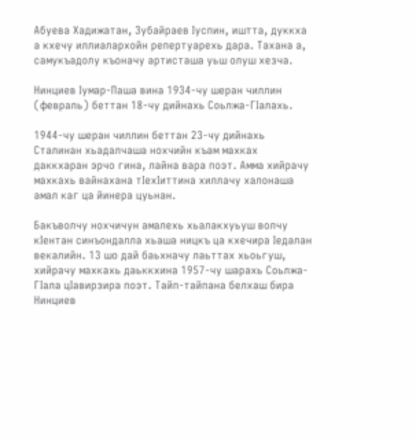Абуева Хадижатан, Зубайраев Iуспин, иштта, дуккха а кхечу иллиалархойн репертуарехь дара. Тахана а, самукъадолу къоначу артисташа уьш олуш хезча.

Нинциев Iумар-Паша вина 1934-чу шеран чиллин (февраль) беттан 18-чу дийнахь Соьлжа-ГIалахь.

1944-чу шеран чиллин беттан 23-чу дийнахь Сталинан хьадалчаша нохчийн къам махках даккхаран эрчо гина, лайна вара поэт. Амма хийрачу махкахь вайнахана тIехIиттина хиллачу халонаша амал каг ца йинера цуьнан.

Бакъволчу нохчичун амалехь хьалакхуьуш волчу кIентан синъондалла хьаша ницкъ ца кхечира Iедалан векалийн. 13 шо дай баьхначу лаьттах хьоьгуш, хийрачу махкахь даьккхина 1957-чу шарахь Соьлжа-ГIала цIавирзира поэт. Тайп-тайпана белхаш бира Нинциев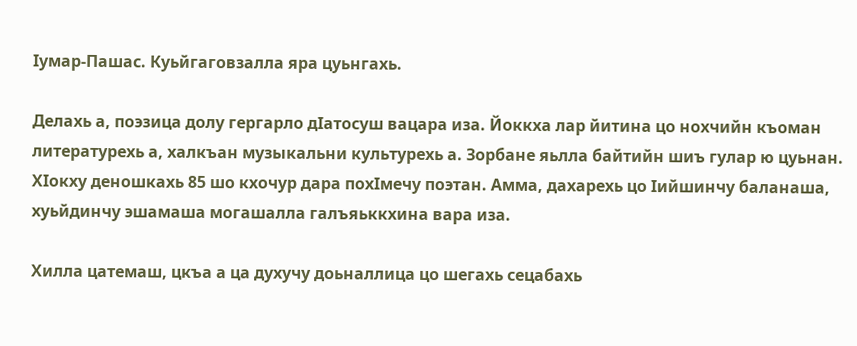Iумар-Пашас. Куьйгаговзалла яра цуьнгахь.

Делахь а, поэзица долу гергарло дIатосуш вацара иза. Йоккха лар йитина цо нохчийн къоман литературехь а, халкъан музыкальни культурехь а. Зорбане яьлла байтийн шиъ гулар ю цуьнан. ХIокху деношкахь 85 шо кхочур дара похIмечу поэтан. Амма, дахарехь цо Iийшинчу баланаша, хуьйдинчу эшамаша могашалла галъяьккхина вара иза.

Хилла цатемаш, цкъа а ца духучу доьналлица цо шегахь сецабахь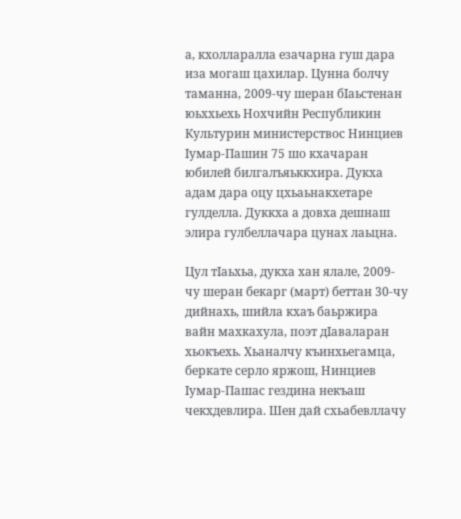а, кхолларалла езачарна гуш дара иза могаш цахилар. Цунна болчу таманна, 2009-чу шеран бIаьстенан юьххьехь Нохчийн Республикин Культурин министерствос Нинциев Iумар-Пашин 75 шо кхачаран юбилей билгалъяьккхира. Дукха адам дара оцу цхьаьнакхетаре гулделла. Дуккха а довха дешнаш элира гулбеллачара цунах лаьцна.

Цул тIаьхьа, дукха хан ялале, 2009-чу шеран бекарг (март) беттан 30-чу дийнахь, шийла кхаъ баьржира вайн махкахула, поэт дIаваларан хьокъехь. Хьаналчу къинхьегамца, беркате серло яржош, Нинциев Iумар-Пашас гездина некъаш чекхдевлира. Шен дай схьабевллачу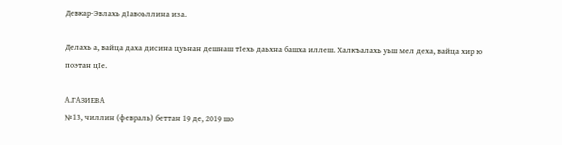Девкар-Эвлахь дIавоьллина иза.

Делахь а, вайца даха дисина цуьнан дешнаш тIехь даьхна башха иллеш. Халкъалахь уьш мел деха, вайца хир ю поэтан цIе.

А.ГАЗИЕВА
№13, чиллин (февраль) беттан 19 де, 2019 шо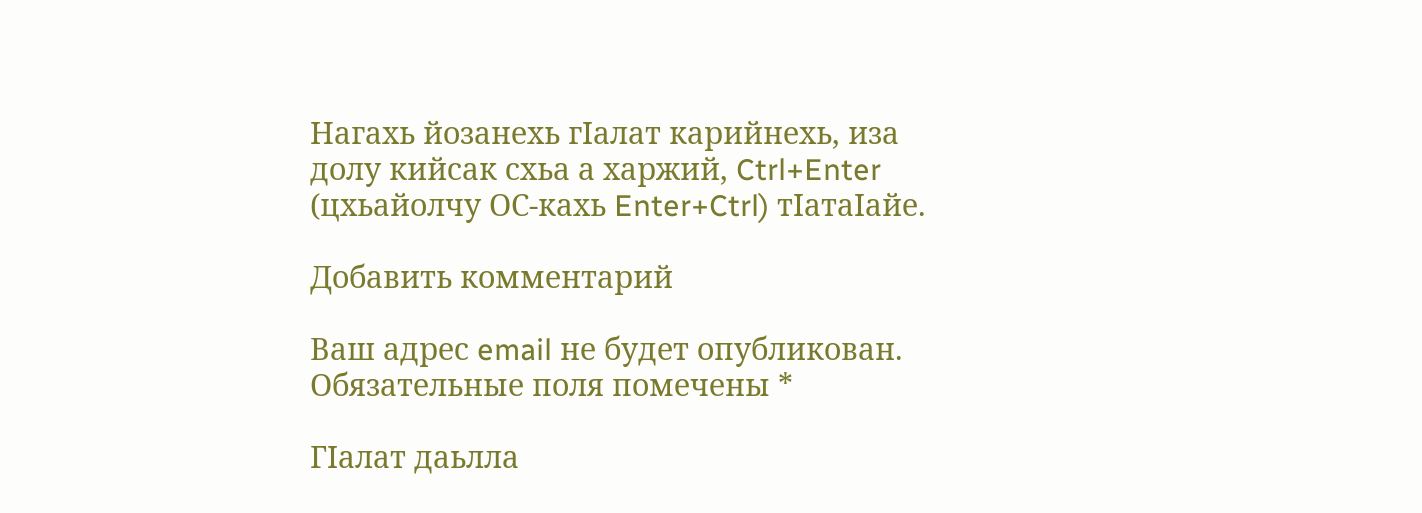Нагахь йозанехь гIалат карийнехь, иза долу кийсак схьа а харжий, Ctrl+Enter (цхьайолчу ОС-кахь Enter+Ctrl) тIатаIайе.

Добавить комментарий

Ваш адрес email не будет опубликован. Обязательные поля помечены *

ГIалат даьлла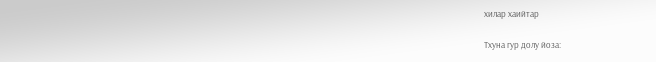хилар хаийтар

Тхуна гур долу йоза: